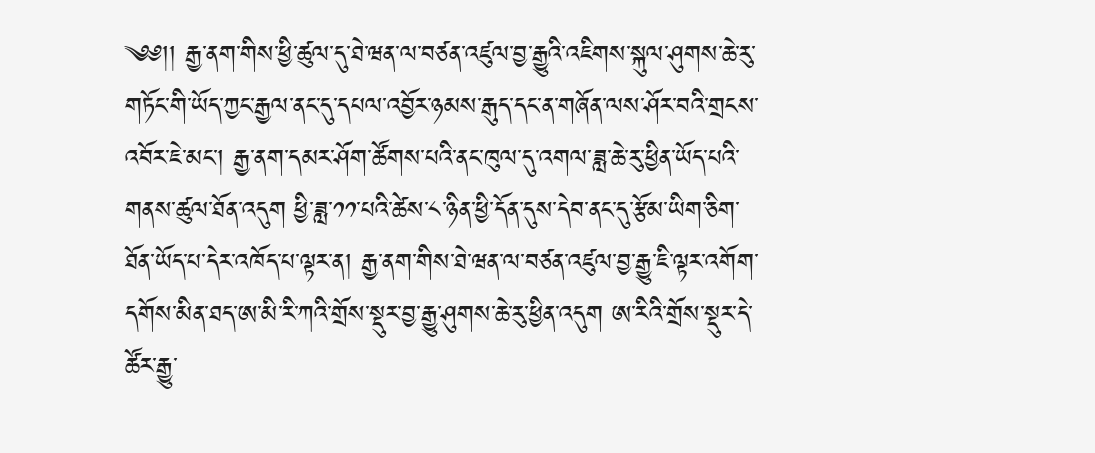༄༅།། རྒྱ་ནག་གིས་ཕྱི་ཚུལ་དུ་ཐེ་ཝན་ལ་བཙན་འཛུལ་བྱ་རྒྱུའི་འཇིགས་སྐུལ་ཤུགས་ཆེ་རུ་གཏོང་གི་ཡོད་ཀྱང་རྒྱལ་ནང་དུ་དཔལ་འབྱོར་ཉམས་རྒུད་དང་ན་གཞོན་ལས་ཤོར་བའི་གྲངས་འབོར་ཇེ་མང་། རྒྱ་ནག་དམར་ཤོག་ཚོགས་པའི་ནང་ཁུལ་དུ་འགལ་ཟླ་ཆེ་རུ་ཕྱིན་ཡོད་པའི་གནས་ཚུལ་ཐོན་འདུག ཕྱི་ཟླ་༡༡་པའི་ཚེས་༨་ཉིན་ཕྱི་དོན་དུས་དེབ་ནང་དུ་རྩོམ་ཡིག་ཅིག་ཐོན་ཡོད་པ་དེར་འཁོད་པ་ལྟར་ན། རྒྱ་ནག་གིས་ཐེ་ཝན་ལ་བཙན་འཛུལ་བྱ་རྒྱུ་ཇི་ལྟར་འགོག་དགོས་མིན་ཐད་ཨ་མི་རི་ཀའི་གྲོས་སྡུར་བྱ་རྒྱུ་ཤུགས་ཆེ་རུ་ཕྱིན་འདུག ཨ་རིའི་གྲོས་སྡུར་དེ་ཚོར་རྒྱུ་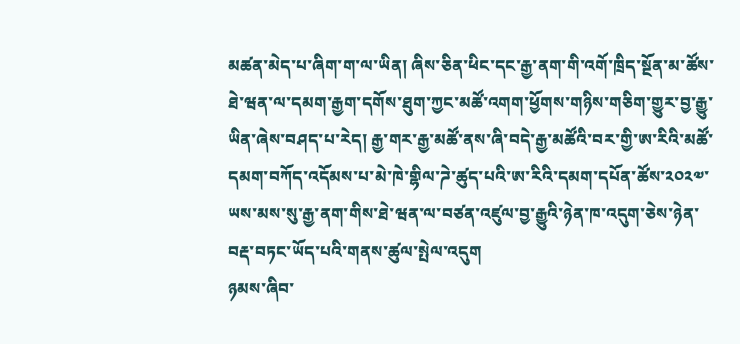མཚན་མེད་པ་ཞིག་ག་ལ་ཡིན། ཞིས་ཅིན་ཕིང་དང་རྒྱ་ནག་གི་འགོ་ཁྲིད་སྔོན་མ་ཚོས་ཐེ་ཝན་ལ་དམག་རྒྱག་དགོས་ཐུག་ཀྱང་མཚོ་འགག་ཕྱོགས་གཉིས་གཅིག་གྱུར་བྱ་རྒྱུ་ཡིན་ཞེས་བཤད་པ་རེད། རྒྱ་གར་རྒྱ་མཚོ་ནས་ཞི་བདེ་རྒྱ་མཚོའི་བར་གྱི་ཨ་རིའི་མཚོ་དམག་བཀོད་འདོམས་པ་མེ་ཁེ་གྷིལ་ཌེ་ཚུད་པའི་ཨ་རིའི་དམག་དཔོན་ཚོས་༢༠༢༧་ཡས་མས་སུ་རྒྱ་ནག་གིས་ཐེ་ཝན་ལ་བཙན་འཛུལ་བྱ་རྒྱུའི་ཉེན་ཁ་འདུག་ཅེས་ཉེན་བརྡ་བཏང་ཡོད་པའི་གནས་ཚུལ་སྤེལ་འདུག
ཉམས་ཞིབ་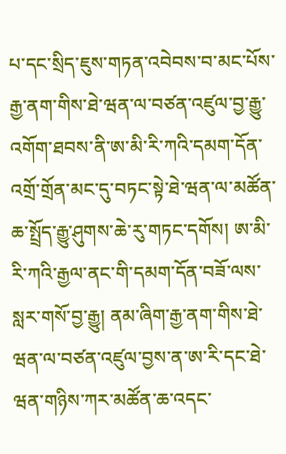པ་དང་སྲིད་ཇུས་གཏན་འབེབས་བ་མང་པོས་རྒྱ་ནག་གིས་ཐེ་ཝན་ལ་བཙན་འཛུལ་བྱ་རྒྱུ་འགོག་ཐབས་ནི་ཨ་མི་རི་ཀའི་དམག་དོན་འགྲོ་གྲོན་མང་དུ་བཏང་སྟེ་ཐེ་ཝན་ལ་མཚོན་ཆ་སྤྲོད་རྒྱུ་ཤུགས་ཆེ་རུ་གཏང་དགོས། ཨ་མི་རི་ཀའི་རྒྱལ་ནང་གི་དམག་དོན་བཟོ་ལས་སླར་གསོ་བྱ་རྒྱུ། ནམ་ཞིག་རྒྱ་ནག་གིས་ཐེ་ཝན་ལ་བཙན་འཛུལ་བྱས་ན་ཨ་རི་དང་ཐེ་ཝན་གཉིས་ཀར་མཚོན་ཆ་འདང་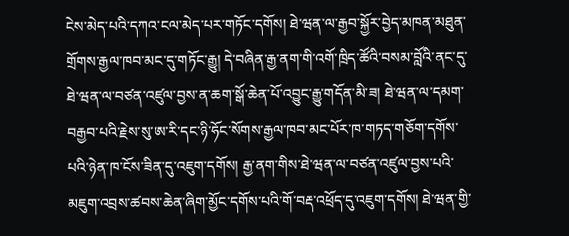ངེས་མེད་པའི་དཀའ་ངལ་མེད་པར་གཏོང་དགོས། ཐེ་ཝན་ལ་རྒྱབ་སྐྱོར་བྱེད་མཁན་མཐུན་གྲོགས་རྒྱལ་ཁབ་མང་དུ་གཏོང་རྒྱུ། དེ་བཞིན་རྒྱ་ནག་གི་འགོ་ཁྲིད་ཚོའི་བསམ་བློའི་ནང་དུ་ཐེ་ཝན་ལ་བཙན་འཛུལ་བྱས་ན་ཆག་སྒོ་ཆེན་པོ་འབྱུང་རྒྱུ་གདོན་མི་ཟ། ཐེ་ཝན་ལ་དམག་བརྒྱབ་པའི་རྗེས་སུ་ཨ་རི་དང་ཉི་ཧོང་སོགས་རྒྱལ་ཁབ་མང་པོར་ཁ་གཏད་གཅོག་དགོས་པའི་ཉེན་ཁ་ངོས་ཟིན་དུ་འཇུག་དགོས། རྒྱ་ནག་གིས་ཐེ་ཝན་ལ་བཙན་འཛུལ་བྱས་པའི་མཇུག་འབྲས་ཚབས་ཆེན་ཞིག་མྱོང་དགོས་པའི་གོ་བརྡ་འཕྲོད་དུ་འཇུག་དགོས། ཐེ་ཝན་གྱི་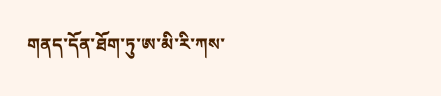གནད་དོན་ཐོག་ཏུ་ཨ་མི་རི་ཀས་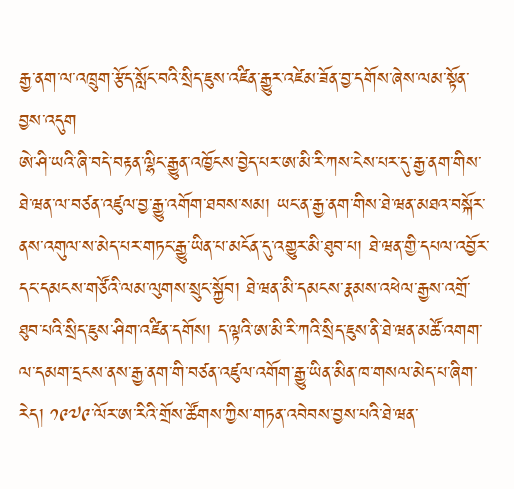རྒྱ་ནག་ལ་འཁྲུག་རྩོད་སློང་བའི་སྲིད་ཇུས་འཛིན་རྒྱུར་འཛེམ་ཟོན་བྱ་དགོས་ཞེས་ལམ་སྟོན་བྱས་འདུག
ཨེ་ཤི་ཡའི་ཞི་བདེ་བརྟན་ལྷིང་རྒྱུན་འཁྱོངས་བྱེད་པར་ཨ་མི་རི་ཀས་ངེས་པར་དུ་རྒྱ་ནག་གིས་ཐེ་ཝན་ལ་བཙན་འཛུལ་བྱ་རྒྱུ་འགོག་ཐབས་སམ། ཡང་ན་རྒྱ་ནག་གིས་ཐེ་ཝན་མཐའ་བསྐོར་ནས་འགུལ་ས་མེད་པར་གཏང་རྒྱུ་ཡིན་པ་མངོན་དུ་འགྱུར་མི་ཐུབ་པ། ཐེ་ཝན་གྱི་དཔལ་འབྱོར་དང་དམངས་གཙོའི་ལམ་ལུགས་སྲུང་སྐྱོབ། ཐེ་ཝན་མི་དམངས་རྣམས་འཕེལ་རྒྱས་འགྲོ་ཐུབ་པའི་སྲིད་ཇུས་ཤིག་འཛིན་དགོས། ད་ལྟའི་ཨ་མི་རི་ཀའི་སྲིད་ཇུས་ནི་ཐེ་ཝན་མཚོ་འགག་ལ་དམག་དྲངས་ནས་རྒྱ་ནག་གི་བཙན་འཛུལ་འགོག་རྒྱུ་ཡིན་མིན་ཁ་གསལ་མེད་པ་ཞིག་རེད། ༡༩༧༩་ལོར་ཨ་རིའི་གྲོས་ཚོགས་ཀྱིས་གཏན་འབེབས་བྱས་པའི་ཐེ་ཝན་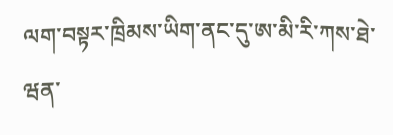ལག་བསྟར་ཁྲིམས་ཡིག་ནང་དུ་ཨ་མི་རི་ཀས་ཐེ་ཝན་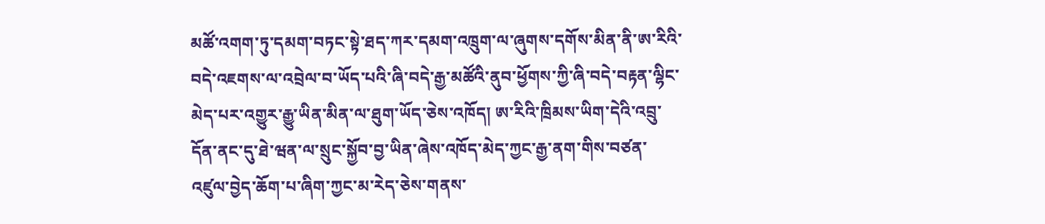མཚོ་འགག་ཏུ་དམག་བཏང་སྟེ་ཐད་ཀར་དམག་འཁྲུག་ལ་ཞུགས་དགོས་མིན་ནི་ཨ་རིའི་བདེ་འཇགས་ལ་འབྲེལ་བ་ཡོད་པའི་ཞི་བདེ་རྒྱ་མཚོའི་ནུབ་ཕྱོགས་ཀྱི་ཞི་བདེ་བརྟན་ལྷིང་མེད་པར་འགྱུར་རྒྱུ་ཡིན་མིན་ལ་ཐུག་ཡོད་ཅེས་འཁོད། ཨ་རིའི་ཁྲིམས་ཡིག་དེའི་འབྲུ་དོན་ནང་དུ་ཐེ་ཝན་ལ་སྲུང་སྐྱོབ་བྱ་ཡིན་ཞེས་འཁོད་མེད་ཀྱང་རྒྱ་ནག་གིས་བཙན་འཛུལ་བྱེད་ཆོག་པ་ཞིག་ཀྱང་མ་རེད་ཅེས་གནས་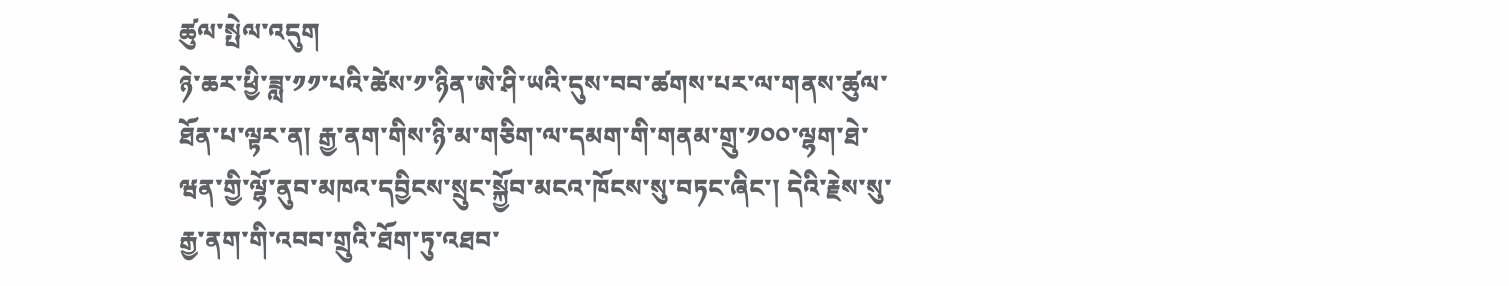ཚུལ་སྤེལ་འདུག
ཉེ་ཆར་ཕྱི་ཟླ་༡༡་པའི་ཚེས་༡་ཉིན་ཨེ་ཤི་ཡའི་དུས་བབ་ཚགས་པར་ལ་གནས་ཚུལ་ཐོན་པ་ལྟར་ན། རྒྱ་ནག་གིས་ཉི་མ་གཅིག་ལ་དམག་གི་གནམ་གྲུ་༡༠༠་ལྷག་ཐེ་ཝན་གྱི་ལྷོ་ནུབ་མཁའ་དབྱིངས་སྲུང་སྐྱོབ་མངའ་ཁོངས་སུ་བཏང་ཞིང་། དེའི་རྗེས་སུ་རྒྱ་ནག་གི་འབབ་གྲུའི་ཐོག་ཏུ་འཐབ་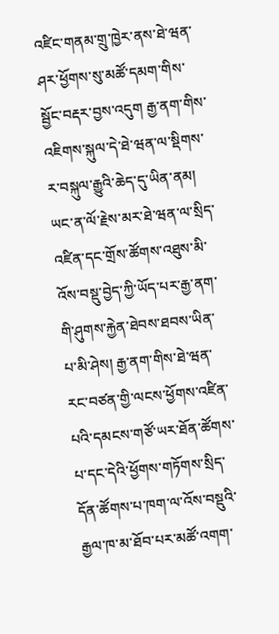འཛིང་གནམ་གྲུ་ཁྱེར་ནས་ཐེ་ཝན་ཤར་ཕྱོགས་སུ་མཚོ་དམག་གིས་སྦྱོང་བརྡར་བྱས་འདུག རྒྱ་ནག་གིས་འཇིགས་སྐུལ་དེ་ཐེ་ཝན་ལ་སྡིགས་ར་བསྐུལ་རྒྱུའི་ཆེད་དུ་ཡིན་ནམ། ཡང་ན་ལོ་རྗེས་མར་ཐེ་ཝན་ལ་སྲིད་འཛིན་དང་གྲོས་ཚོགས་འཐུས་མི་འོས་བསྡུ་བྱེད་ཀྱི་ཡོད་པར་རྒྱ་ནག་གི་ཤུགས་རྐྱེན་ཐེབས་ཐབས་ཡིན་པ་མི་ཤེས། རྒྱ་ནག་གིས་ཐེ་ཝན་རང་བཙན་གྱི་ལངས་ཕྱོགས་འཛིན་པའི་དམངས་གཙོ་ཡར་ཐོན་ཚོགས་པ་དང་དེའི་ཕྱོགས་གཏོགས་སྲིད་དོན་ཚོགས་པ་ཁག་ལ་འོས་བསྡུའི་རྒྱལ་ཁ་མ་ཐོབ་པར་མཚོ་འགག་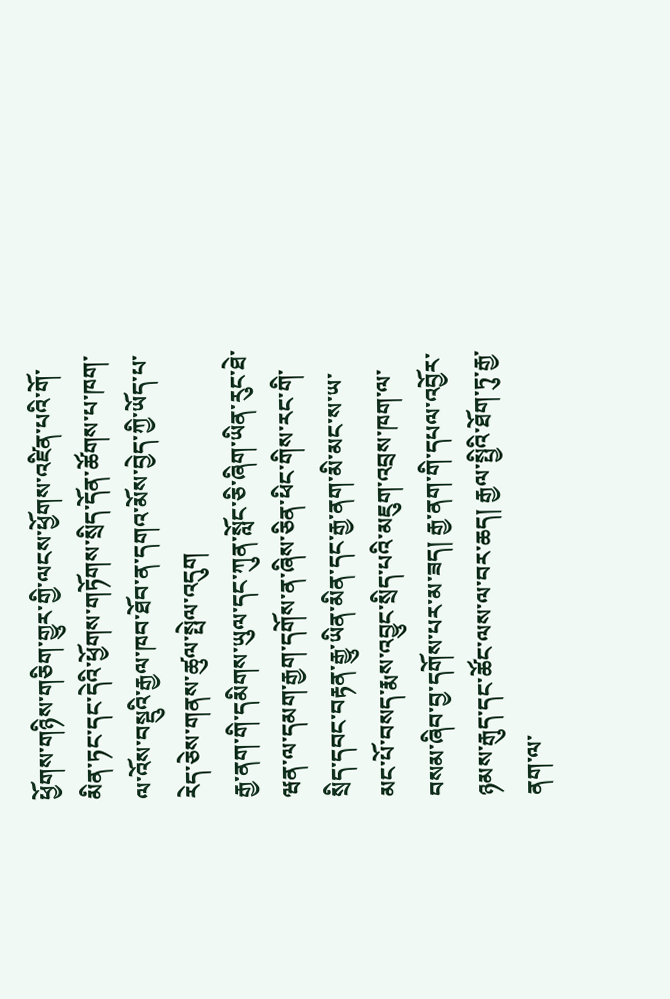ཕྱོགས་གཉིས་གཅིག་གྱུར་གྱི་ལངས་ཕྱོགས་འཛིན་པའི་གོ་མིན་ཏང་དང་དེའི་ཕྱོགས་གཏོགས་སྲིད་དོན་ཚོགས་པ་ཁག་ལ་འོས་བསྡུའི་རྒྱལ་ཁབ་ཐོབ་ན་དགའ་མོས་བྱེད་ཀྱི་ཡོད་པ་རེད་ཅེས་གནས་ཚུལ་སྤེལ་འདུག
རྒྱ་ནག་གི་དམིགས་ཡུལ་དང་ཀུན་སློང་ཅི་ཞིག་ཡིན་རུང་ཐེ་ཝན་ལ་དམག་རྒྱག་དགོས་ན་ཞིས་ཅིན་ཕིང་གིས་རང་གི་སྲིད་དབང་བརྟན་རྒྱུ་ཡིན་མིན་དང་རྒྱ་ནག་མི་མང་ས་ཡ་མང་པོ་བསད་རྨས་འབྱུང་སྲིད་པའི་མཇུག་འབྲས་ཁག་ལ་བསམ་ཞིབ་བྱ་དགོས་པར་མ་ཟད། རྒྱ་ནག་གི་དཔལ་འབྱོར་ཉམས་རྒུད་དང་ཚོང་ལས་ལ་བར་ཆད། རྒྱལ་སྤྱིའི་ཐོག་ཏུ་རྒྱ་ནག་ལ་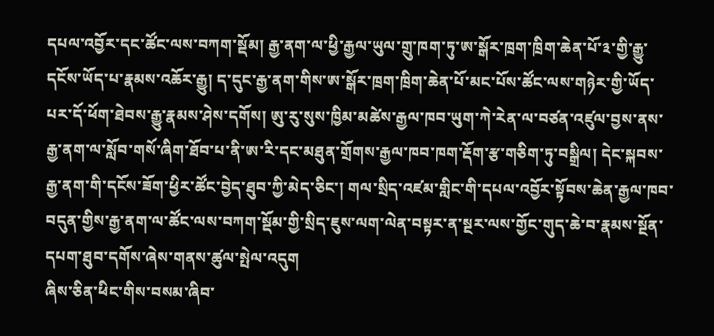དཔལ་འབྱོར་དང་ཚོང་ལས་བཀག་སྡོམ། རྒྱ་ནག་ལ་ཕྱི་རྒྱལ་ཡུལ་གྲུ་ཁག་ཏུ་ཨ་སྒོར་ཁྲག་ཁྲིག་ཆེན་པོ་༣་གྱི་རྒྱུ་དངོས་ཡོད་པ་རྣམས་འཆོར་རྒྱུ། ད་དུང་རྒྱ་ནག་གིས་ཨ་སྒོར་ཁྲག་ཁྲིག་ཆེན་པོ་མང་པོས་ཚོང་ལས་གཉེར་གྱི་ཡོད་པར་དོ་ཕོག་ཐེབས་རྒྱུ་རྣམས་ཤེས་དགོས། ཨུ་རུ་སུས་ཁྱིམ་མཚེས་རྒྱལ་ཁབ་ཡུག་ཀེ་རེན་ལ་བཙན་འཛུལ་བྱས་ནས་རྒྱ་ནག་ལ་སློབ་གསོ་ཞིག་ཐོབ་པ་ནི་ཨ་རི་དང་མཐུན་གྲོགས་རྒྱལ་ཁབ་ཁག་རྡོག་རྩ་གཅིག་ཏུ་བསྒྲིལ། དེང་སྐབས་རྒྱ་ནག་གི་དངོས་ཟོག་ཕྱིར་ཚོང་བྱེད་ཐུབ་ཀྱི་མེད་ཅིང་། གལ་སྲིད་འཛམ་གླིང་གི་དཔལ་འབྱོར་སྟོབས་ཆེན་རྒྱལ་ཁབ་བདུན་གྱིས་རྒྱ་ནག་ལ་ཚོང་ལས་བཀག་སྡོམ་གྱི་སྲིད་ཇུས་ལག་ལེན་བསྟར་ན་སྔར་ལས་གྱོང་གུད་ཆེ་བ་རྣམས་སྔོན་དཔག་ཐུབ་དགོས་ཞེས་གནས་ཚུལ་སྤེལ་འདུག
ཞིས་ཅིན་ཕིང་གིས་བསམ་ཞིབ་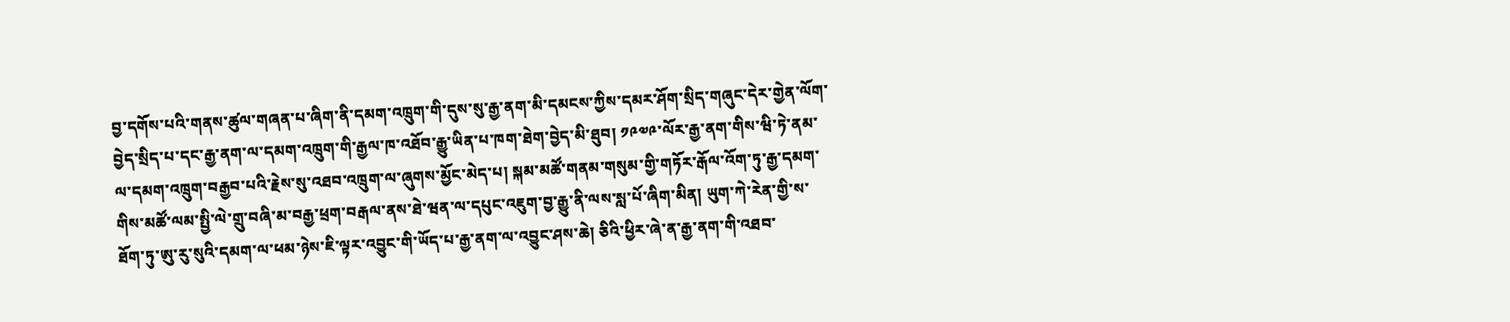བྱ་དགོས་པའི་གནས་ཚུལ་གཞན་པ་ཞིག་ནི་དམག་འཁྲུག་གི་དུས་སུ་རྒྱ་ནག་མི་དམངས་ཀྱིས་དམར་ཤོག་སྲིད་གཞུང་དེར་གྱེན་ལོག་བྱེད་སྲིད་པ་དང་རྒྱ་ནག་ལ་དམག་འཁྲུག་གི་རྒྱལ་ཁ་འཐོབ་རྒྱུ་ཡིན་པ་ཁག་ཐེག་བྱེད་མི་ཐུབ། ༡༩༧༩་ལོར་རྒྱ་ནག་གིས་ཝི་ཏེ་ནམ་ལ་དམག་འཁྲུག་བརྒྱབ་པའི་རྗེས་སུ་འཐབ་འཁྲུག་ལ་ཞུགས་མྱོང་མེད་པ། སྐམ་མཚོ་གནམ་གསུམ་གྱི་གཏོར་རྒོལ་འོག་ཏུ་རྒྱ་དམག་གིས་མཚོ་ལམ་སྤྱི་ལེ་གྲུ་བཞི་མ་བརྒྱ་ཕྲག་བརྒལ་ནས་ཐེ་ཝན་ལ་དཔུང་འཇུག་བྱ་རྒྱུ་ནི་ལས་སླ་པོ་ཞིག་མིན། ཡུག་ཀེ་རེན་གྱི་ས་ཐོག་ཏུ་ཨུ་རུ་སུའི་དམག་ལ་ཕམ་ཉེས་ཇི་ལྟར་འབྱུང་གི་ཡོད་པ་རྒྱ་ནག་ལ་འབྱུང་ཤས་ཆེ། ཅིའི་ཕྱིར་ཞེ་ན་རྒྱ་ནག་གི་འཐབ་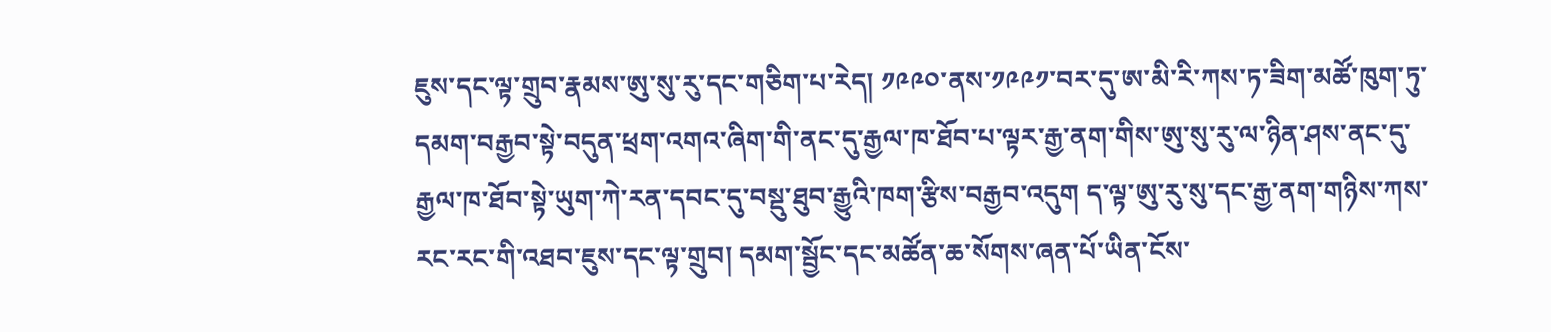ཇུས་དང་ལྟ་གྲུབ་རྣམས་ཨུ་སུ་རུ་དང་གཅིག་པ་རེད། ༡༩༩༠་ནས་༡༩༩༡་བར་དུ་ཨ་མི་རི་ཀས་ཏ་ཟིག་མཚོ་ཁུག་ཏུ་དམག་བརྒྱབ་སྟེ་བདུན་ཕྲག་འགའ་ཞིག་གི་ནང་དུ་རྒྱལ་ཁ་ཐོབ་པ་ལྟར་རྒྱ་ནག་གིས་ཨུ་སུ་རུ་ལ་ཉིན་ཤས་ནང་དུ་རྒྱལ་ཁ་ཐོབ་སྟེ་ཡུག་ཀེ་རན་དབང་དུ་བསྡུ་ཐུབ་རྒྱུའི་ཁག་རྩིས་བརྒྱབ་འདུག ད་ལྟ་ཨུ་རུ་སུ་དང་རྒྱ་ནག་གཉིས་ཀས་རང་རང་གི་འཐབ་ཇུས་དང་ལྟ་གྲུབ། དམག་སྦྱོང་དང་མཚོན་ཆ་སོགས་ཞན་པོ་ཡིན་ངོས་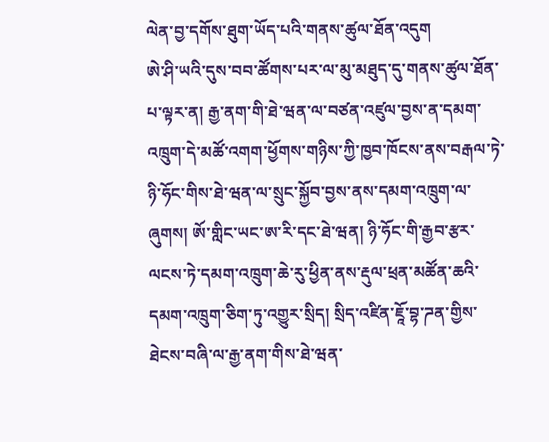ལེན་བྱ་དགོས་ཐུག་ཡོད་པའི་གནས་ཚུལ་ཐོན་འདུག
ཨེ་ཤི་ཡའི་དུས་བབ་ཚོགས་པར་ལ་མུ་མཐུད་དུ་གནས་ཚུལ་ཐོན་པ་ལྟར་ན། རྒྱ་ནག་གི་ཐེ་ཝན་ལ་བཙན་འཛུལ་བྱས་ན་དམག་འཁྲུག་དེ་མཚོ་འགག་ཕྱོགས་གཉིས་ཀྱི་ཁྱབ་ཁོངས་ནས་བརྒལ་ཏེ་ཉི་ཧོང་གིས་ཐེ་ཝན་ལ་སྲུང་སྐྱོབ་བྱས་ནས་དམག་འཁྲུག་ལ་ཞུགས། ཨོ་གླིང་ཡང་ཨ་རི་དང་ཐེ་ཝན། ཉི་ཧོང་གི་རྒྱབ་རྩར་ལངས་ཏེ་དམག་འཁྲུག་ཆེ་རུ་ཕྱིན་ནས་རྡུལ་ཕྲན་མཚོན་ཆའི་དམག་འཁྲུག་ཅིག་ཏུ་འགྱུར་སྲིད། སྲིད་འཛིན་ཇཱོ་བྷ་ཌན་གྱིས་ཐེངས་བཞི་ལ་རྒྱ་ནག་གིས་ཐེ་ཝན་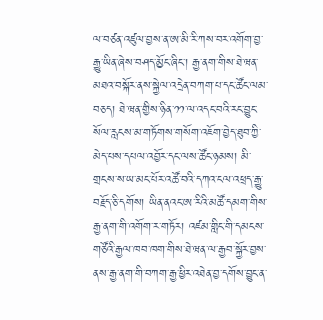ལ་བཙན་འཛུལ་བྱས་ན་ཨ་མི་རི་ཀས་བར་འགོག་བྱ་རྒྱུ་ཡིན་ཞེས་བཤད་མྱོང་ཞིང་། རྒྱ་ནག་གིས་ཐེ་ཝན་མཐའ་བསྐོར་ནས་སྐྱེལ་འདྲེན་བཀག་པ་དང་ཚོང་ལམ་བཅད། ཐེ་ཝན་གྱིས་ཉིན་༡༡་ལ་འདང་བའི་རང་བྱུང་སོལ་རླངས་མ་གཏོགས་གསོག་འཇོག་བྱེད་ཐུབ་ཀྱི་མེད་པས་དཔལ་འབྱོར་དང་ལས་ཚོང་ཉམས། མི་གྲངས་ས་ཡ་མང་པོར་འཚོ་བའི་དཀའ་ངལ་འཕྲད་རྒྱུ་བརྗོད་ཅི་དགོས། ཡིན་ནའང་ཨ་རིའི་མཚོ་དམག་གིས་རྒྱ་ནག་གི་འགོག་ར་གཏོར། འཛམ་གླིང་གི་དམངས་གཙོའི་རྒྱལ་ཁབ་ཁག་གིས་ཐེ་ཝན་ལ་རྒྱབ་སྐྱོར་བྱས་ནས་རྒྱ་ནག་གི་བཀག་རྒྱ་ཕྱིར་འཐེན་བྱ་དགོས་བྱུང་ན་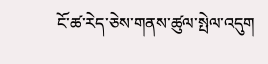ངོ་ཚ་རེད་ཅེས་གནས་ཚུལ་སྤེལ་འདུག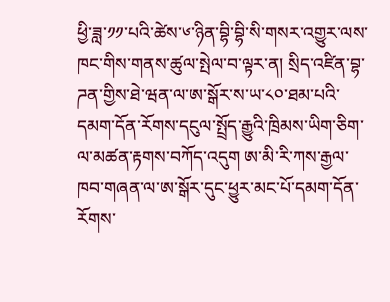ཕྱི་ཟླ་༡༡་པའི་ཚེས་༦་ཉིན་བྷི་བྷི་སི་གསར་འགྱུར་ལས་ཁང་གིས་གནས་ཚུལ་སྤེལ་བ་ལྟར་ན། སྲིད་འཛིན་བྷ་ཌན་གྱིས་ཐེ་ཝན་ལ་ཨ་སྒོར་ས་ཡ་༨༠་ཐམ་པའི་དམག་དོན་རོགས་དངུལ་སྤྲོད་རྒྱུའི་ཁྲིམས་ཡིག་ཅིག་ལ་མཚན་རྟགས་བཀོད་འདུག ཨ་མི་རི་ཀས་རྒྱལ་ཁབ་གཞན་ལ་ཨ་སྒོར་དུང་ཕྱུར་མང་པོ་དམག་དོན་རོགས་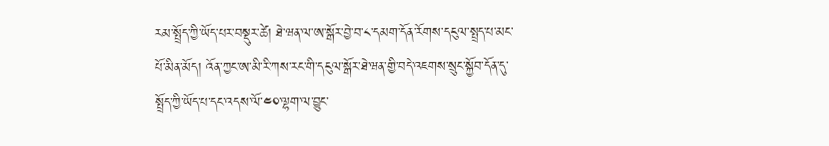རམ་སྤྲོད་ཀྱི་ཡོད་པར་བསྡུར་ཚེ། ཐེ་ཝན་ལ་ཨ་སྒོར་བྱེ་བ་༨་དམག་དོན་རོགས་དངུལ་སྤྲད་པ་མང་པོ་མིན་མོད། འོན་ཀྱང་ཨ་མི་རི་ཀས་རང་གི་དངུལ་སྒོར་ཐེ་ཝན་གྱི་བདེ་འཇགས་སྲུང་སྐྱོབ་དོན་དུ་སྤྲོད་ཀྱི་ཡོད་པ་དང་འདས་ལོ་༤༠་ལྷག་ལ་བྱུང་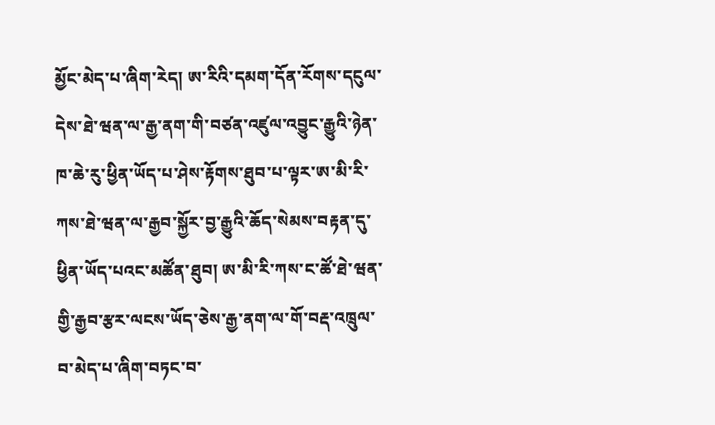མྱོང་མེད་པ་ཞིག་རེད། ཨ་རིའི་དམག་དོན་རོགས་དངུལ་དེས་ཐེ་ཝན་ལ་རྒྱ་ནག་གི་བཙན་འཛུལ་འབྱུང་རྒྱུའི་ཉེན་ཁ་ཆེ་རུ་ཕྱིན་ཡོད་པ་ཤེས་རྟོགས་ཐུབ་པ་ལྟར་ཨ་མི་རི་ཀས་ཐེ་ཝན་ལ་རྒྱབ་སྐྱོར་བྱ་རྒྱུའི་ཆོད་སེམས་བརྟན་དུ་ཕྱིན་ཡོད་པའང་མཚོན་ཐུབ། ཨ་མི་རི་ཀས་ང་ཚོ་ཐེ་ཝན་གྱི་རྒྱབ་རྩར་ལངས་ཡོད་ཅེས་རྒྱ་ནག་ལ་གོ་བརྡ་འཁྲུལ་བ་མེད་པ་ཞིག་བཏང་བ་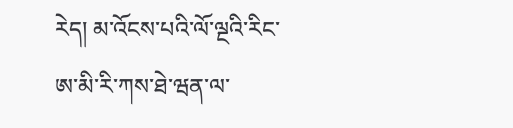རེད། མ་འོངས་པའི་ལོ་ལྔའི་རིང་ཨ་མི་རི་ཀས་ཐེ་ཝན་ལ་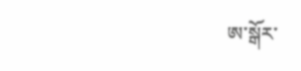ཨ་སྒོར་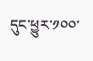དུང་ཕྱུར་༡༠༠་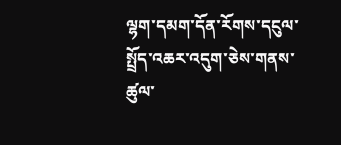ལྷག་དམག་དོན་རོགས་དངུལ་སྤྲོད་འཆར་འདུག་ཅེས་གནས་ཚུལ་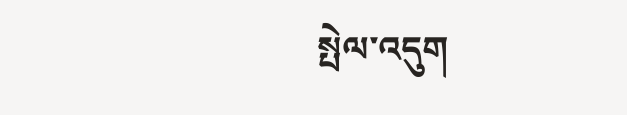སྤེལ་འདུག